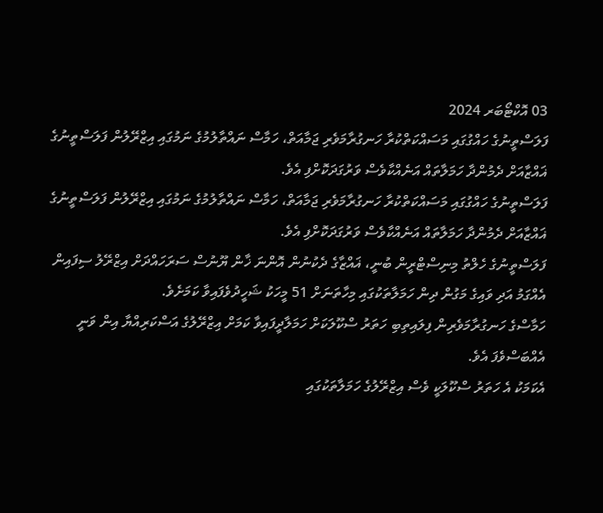03 އޮކްޓޯބަރ 2024
ފަލަސްތީނުގެ ހައްގުގައި މަސައްކަތްކުރާ ހަނގުރާމަވެރި ޖަމާއަތް، ހަމާސް ނައްތާލުމުގެ ނަމުގައި އިޒްރޭލުން ފަލަސްތީނުގެ ޣައްޒާއަށް ދެމުންދާ ހަމަލާތައް އަނެއްކާވެސް ވަރުގަދަކޮށްފި އެވެ.
ފަލަސްތީނުގެ ހައްގުގައި މަސައްކަތްކުރާ ހަނގުރާމަވެރި ޖަމާއަތް، ހަމާސް ނައްތާލުމުގެ ނަމުގައި އިޒްރޭލުން ފަލަސްތީނުގެ ޣައްޒާއަށް ދެމުންދާ ހަމަލާތައް އަނެއްކާވެސް ވަރުގަދަކޮށްފި އެވެ.
ފަލަސްތީނުގެ ހެލްތު މިނިސްޓްރީން ބުނީ، ޣައްޒާގެ ދެކުނުން އޮންނަ ޚާން ޔޫނުސް ސަރަހައްދަށް އިޒްރޭލު ސިފައިން އެއްގަމު އަދި ވައިގެ މަގުން ދިން ހަމަލާތަކުގައި މިހާތަނަށް 51 މީހަކު ޝަހީދުވެފައިވާ ކަމަށެވެ.
ހަމާސްގެ ހަނގުރާމަވެރިން ފިލައިތިބި ހަތަރު ސްކޫލަކަށް ހަމަލާދީފައިވާ ކަމަށް އިޒްރޭލުގެ އަސްކަރިއްޔާ އިން ވަނީ އެއްބަސްވެފަ އެވެ.
އެކަމަކު އެ ހަތަރު ސްކޫލަކީ ވެސް އިޒްރޭލުގެ ހަމަލާތަކުގައި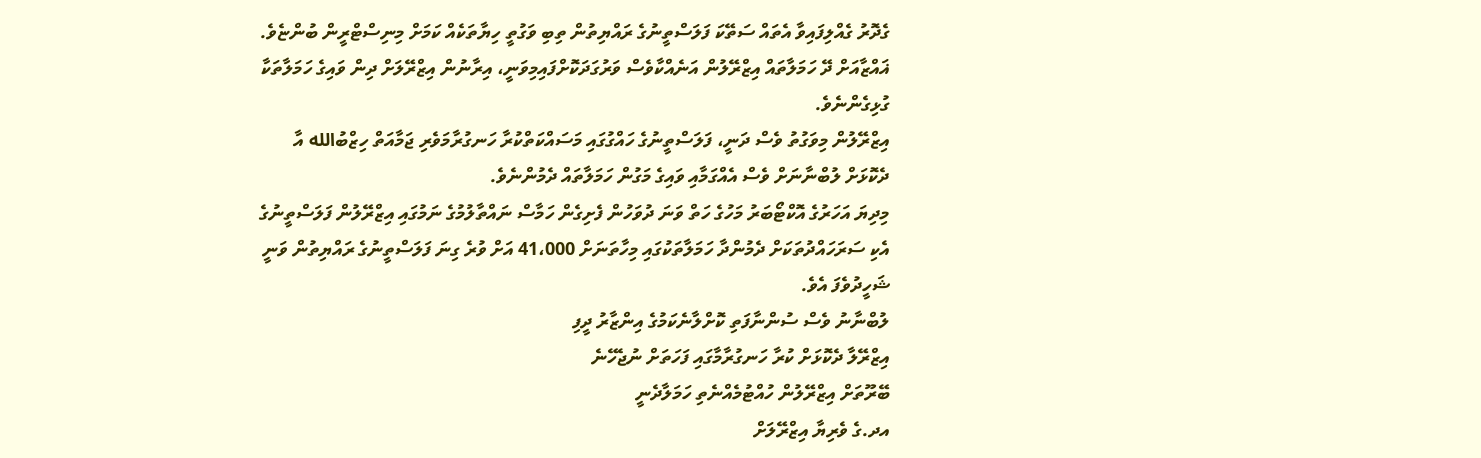ގެދޮރު ގެއްލިފައިވާ އެތައް ސަތޭކަ ފަލަސްތީނުގެ ރައްޔިތުން ތިބި ވަގުތީ ހިޔާތަކެއް ކަމަށް މިނިސްޓްރީން ބުންޏެވެ.
ޣައްޒާއަށް ދޭ ހަމަލާތައް އިޒްރޭލުން އަނެއްކާވެސް ވަރުގަދަކޮށްފައިމިވަނީ، އިރާނުން އިޒްރޭލަށް ދިން ވައިގެ ހަމަލާތަކާ ގުޅިގެންނެވެ.
އިޒްރޭލުން މިވަގުތު ވެސް ދަނީ، ފަލަސްތީނުގެ ހައްގުގައި މަސައްކަތްކުރާ ހަނގުރާމަވެރި ޖަމާއަތް ހިޒްބުالله އާ ދެކޮޅަށް ލުބްނާނަށް ވެސް އެއްގަމާއި ވައިގެ މަގުން ހަމަލާތައް ދެމުންނެވެ.
މިދިޔަ އަހަރުގެ އޮކްޓޯބަރު މަހުގެ ހަތް ވަނަ ދުވަހުން ފެށިގެން ހަމާސް ނައްތާލުމުގެ ނަމުގައި އިޒްރޭލުން ފަލަސްތީނުގެ އެކި ސަރަހައްދުތަކަށް ދެމުންދާ ހަމަލާތަކުގައި މިހާތަނަށް 41،000 އަށް ވުރެ ގިނަ ފަލަސްތީނުގެ ރައްޔިތުން ވަނީ ޝަހީދުވެފަ އެވެ.
ލުބްނާނު ވެސް ސުންނާފަތި ކޮށްލާނެކަމުގެ އިންޒާރު ދީފި
އިޒްރޭލާ ދެކޮޅަށް ކުރާ ހަނގުރާމާގައި ފަހަތަށް ނުޖެހޭނެ
ބޭރޫތަށް އިޒްރޭލުން ހުއްޓުމެއްނެތި ހަމަލާދެނީ
އދ.ގެ ވެރިޔާ އިޒްރޭލަށް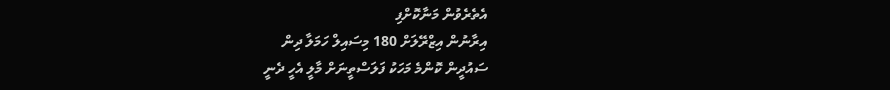އެތެރެވުން މަނާކޮށްފި
އިރާނުން އިޒްރޭލަށް 180 މިސައިލް ހަމަލާ ދިން
ސައުދީން ކޮންމެ މަހަކު ފަލަސްތީނަށް މާލީ އެހީ ދެނީ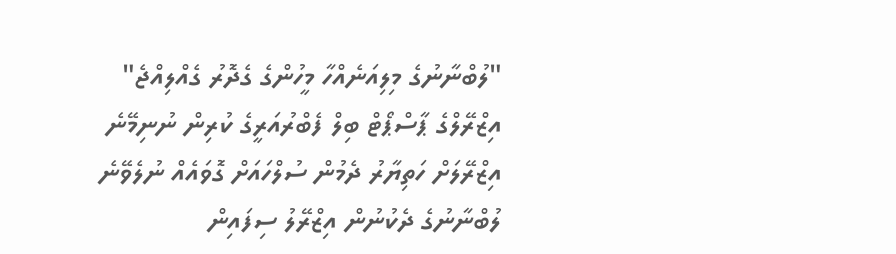"ލުބްނާނުގެ މިލިއަނެއްހާ މީހުންގެ ގެދޮރު ގެއްލިއްޖެ"
އިޒްރޭލްގެ ޕާސްޕޯޓް ބިލް ފެބްރުއަރީގެ ކުރިން ނުނިމޭނެ
އިޒްރޭލަށް ހަތިޔާރު ދެމުން ސުލްހައަށް ގޮވައެއް ނުލެވޭނެ
ލުބްނާނުގެ ދެކުނުން އިޒްރޭލު ސިފައިން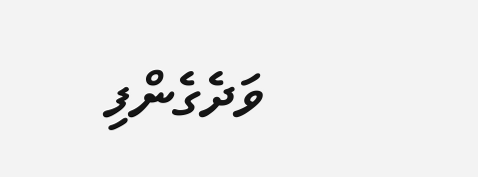ވަދެގެންފި